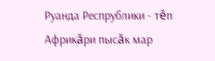Руанда Респрублики - тĕп Африкăри пысăк мар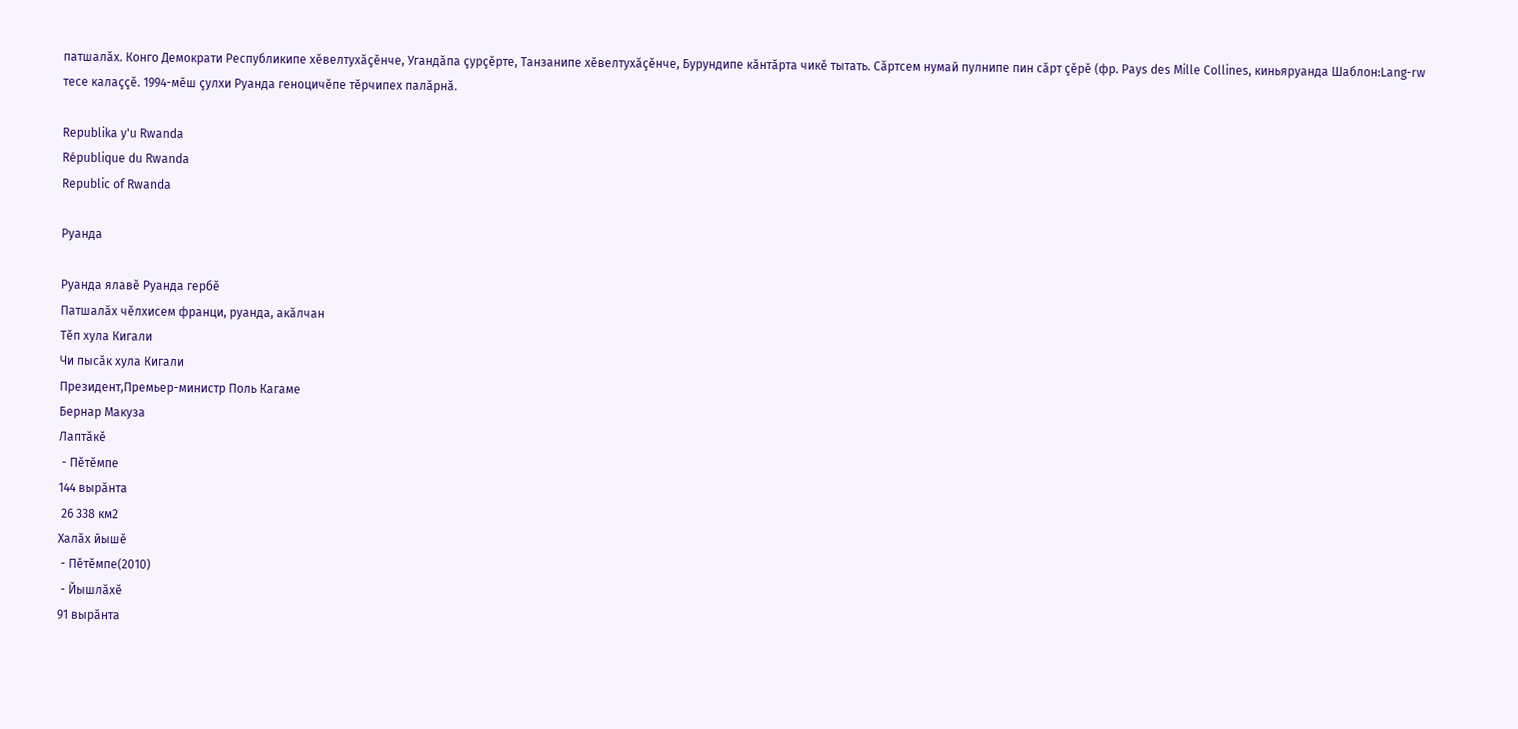патшалăх. Конго Демократи Республикипе хĕвелтухăçĕнче, Угандăпа çурçĕрте, Танзанипе хĕвелтухăçĕнче, Бурундипе кăнтăрта чикĕ тытать. Сăртсем нумай пулнипе пин сăрт çĕрĕ (фр. Pays des Mille Collines, киньяруанда Шаблон:Lang-rw тесе калаççĕ. 1994-мĕш çулхи Руанда геноцичĕпе тĕрчипех палăрнă.

Republika y'u Rwanda
République du Rwanda
Republic of Rwanda

Руанда

Руанда ялавĕ Руанда гербĕ
Патшалăх чĕлхисем франци, руанда, акăлчан
Тĕп хула Кигали
Чи пысăк хула Кигали
Президент,Премьер-министр Поль Кагаме
Бернар Макуза
Лаптăкĕ
 - Пĕтĕмпе
144 вырăнта
 26 338 км2
Халăх йышĕ
 - Пĕтĕмпе(2010)
 - Йышлăхĕ
91 вырăнта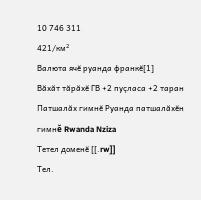10 746 311
421/км²
Валюта ячĕ руанда франкĕ[1]
Вăхăт тăрăхĕ ГВ +2 пуçласа +2 таран
Патшалăх гимнĕ Руанда патшалăхĕн гимнĕ Rwanda Nziza
Тетел доменĕ [[.rw]]
Тел.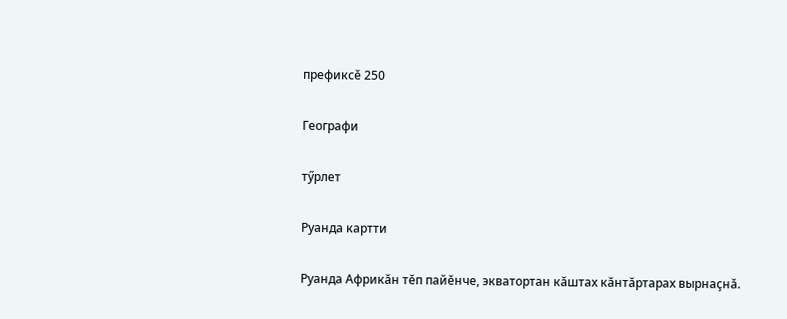префиксĕ 250

Географи

тӳрлет

Руанда картти

Руанда Африкăн тĕп пайĕнче, экватортан кăштах кăнтăртарах вырнаçнă.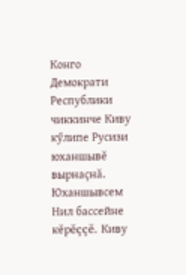Конго Демократи Республики чиккинче Киву кӳлипе Русизи юханшывĕ вырнаçнă. Юханшывсем Нил бассейне кĕрĕççĕ. Киву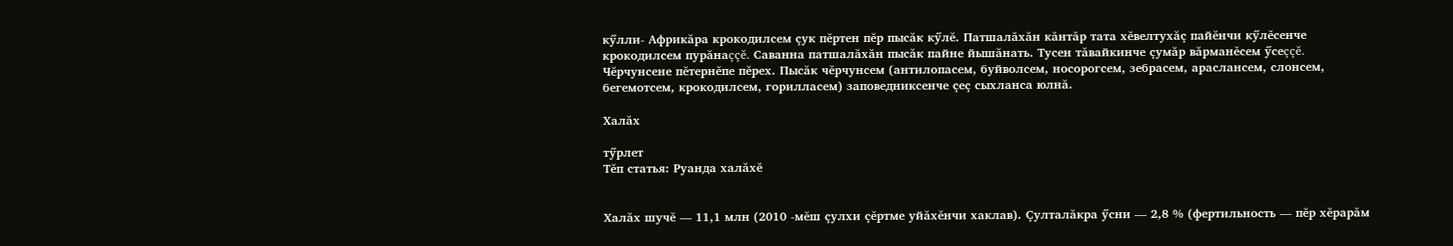кӳлли- Африкăра крокодилсем çук пĕртен пĕр пысăк кӳлĕ. Патшалăхăн кăнтăр тата хĕвелтухăç пайĕнчи кӳлĕсенче крокодилсем пурăнаççĕ. Саванна патшалăхăн пысăк пайне йышăнать. Тусен тăвайкинче çумăр вăрманĕсем ӳсеççĕ. Чĕрчунсене пĕтернĕпе пĕрех. Пысăк чĕрчунсем (антилопасем, буйволсем, носорогсем, зебрасем, араслансем, слонсем, бегемотсем, крокодилсем, горилласем) заповедниксенче çеç сыхланса юлнă.

Халăх

тӳрлет
Тĕп статья: Руанда халăхĕ


Халăх шучĕ — 11,1 млн (2010 -мĕш çулхи çĕртме уйăхĕнчи хаклав). Çулталăкра ӳсни — 2,8 % (фертильность — пĕр хĕрарăм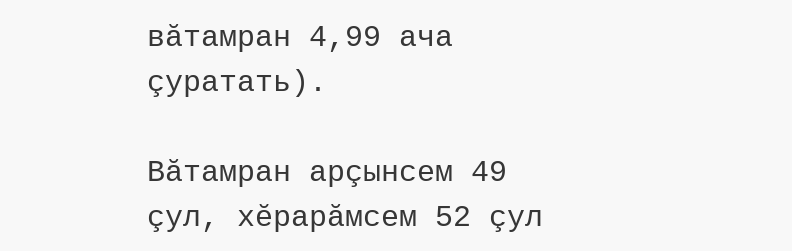вăтамран 4,99 ача çуратать).

Вăтамран арçынсем 49 çул, хĕрарăмсем 52 çул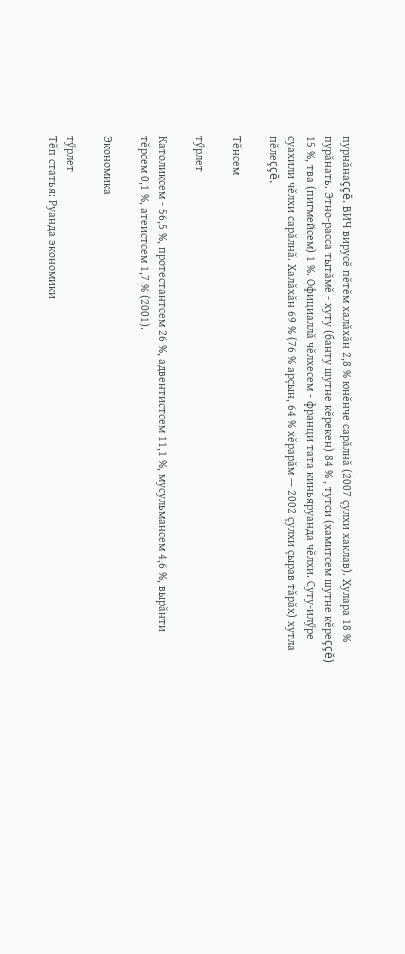пурнăнаççĕ. ВИЧ вирусĕ пĕтĕм халăхăн 2,8 % юнĕнче сарăлнă (2007 çулхи хаклав). Хулара 18 % пурăнать. Этно-расса тытăмĕ - хуту (банту шутне кĕрекен) 84 % , тутси (хамитсем шутне кĕреççĕ) 15 %, тва (пигмейсем) 1 %. Официаллă чĕлхесем - франци тата киньяруанда чĕлхи. Суту-илӳре суахили чĕлхи сарăлнă. Халăхăн 69 % (76 % арçын, 64 % хĕрарăм — 2002 çулхи çырав тăрăх) хутла пĕлеççĕ.

Тĕнсем

тӳрлет

Католиксем - 56,5 %, протестантсем 26 %, адвентистсем 11,1 %, мусульмансем 4,6 %, вырăнти тĕрсем 0,1 %, атеистсем 1,7 % (2001).

Экономика

тӳрлет
Тĕп статья: Руанда экономики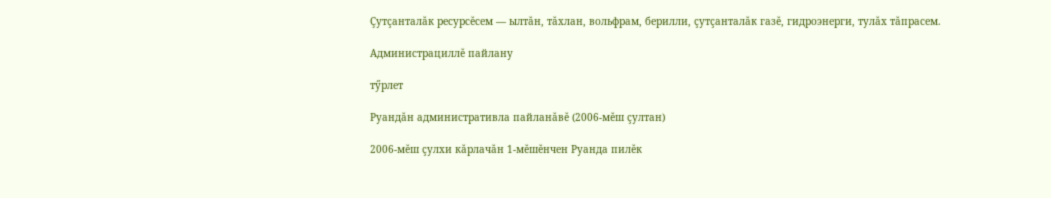Çутçанталăк ресурсĕсем — ылтăн, тăхлан, вольфрам, берилли, çутçанталăк газĕ, гидроэнерги, тулăх тăпрасем.

Администрациллĕ пайлану

тӳрлет

Руандăн административла пайланăвĕ (2006-мĕш çултан)

2006-мĕш çулхи кăрлачăн 1-мĕшĕнчен Руанда пилĕк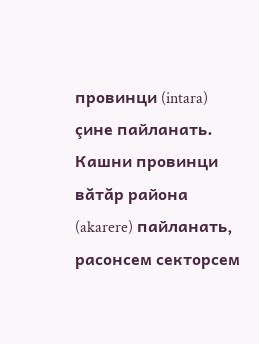провинци (intara) çине пайланать. Кашни провинци вăтăр района (akarere) пайланать, расонсем секторсем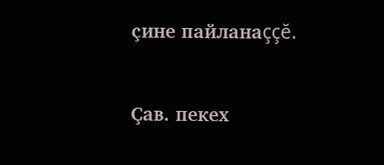çине пайланаççĕ.


Çав. пекех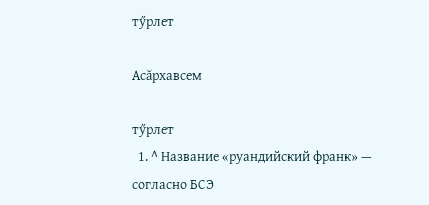тӳрлет

Асăрхавсем

тӳрлет
  1. ^ Название «руандийский франк» — согласно БСЭ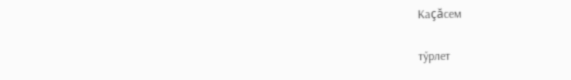Каçăсем

тӳрлет